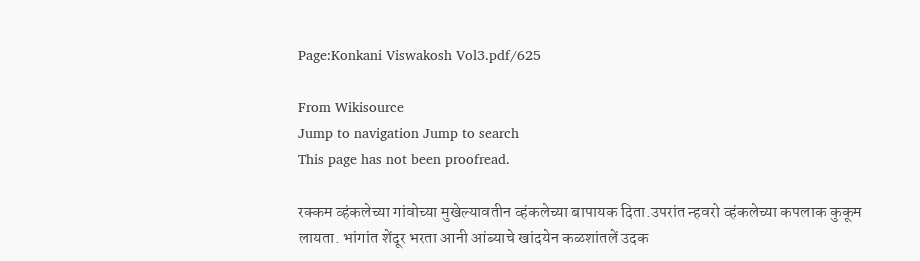Page:Konkani Viswakosh Vol3.pdf/625

From Wikisource
Jump to navigation Jump to search
This page has not been proofread.

रक्कम व्हंकलेच्या गांवोच्या मुखेल्यावतीन व्हंकलेच्या बापायक दिता.उपरांत न्हवरो व्हंकलेच्या कपलाक कुकूम लायता. भांगांत शेंदूर भरता आनी आंब्याचे खांदयेन कळशांतलें उदक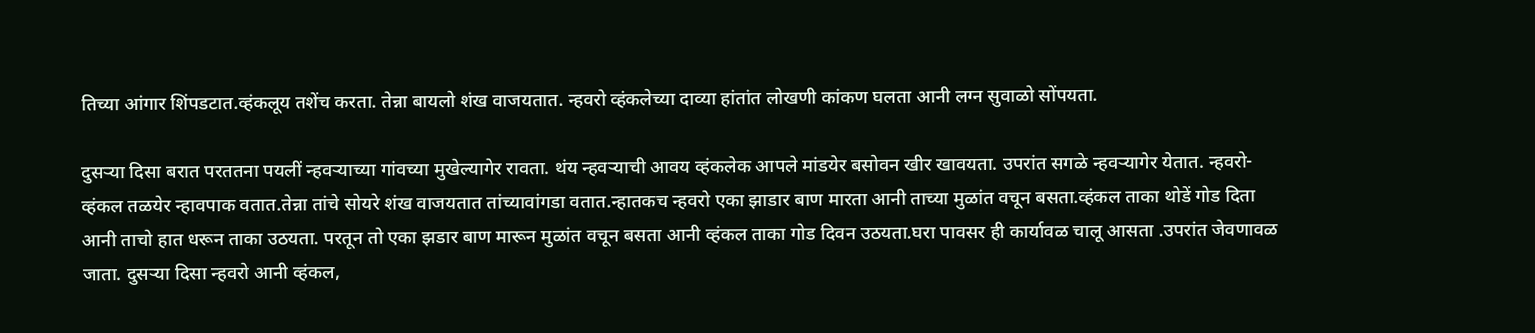तिच्या आंगार शिंपडटात.व्हंकलूय तशेंच करता. तेन्ना बायलो शंख वाजयतात. न्हवरो व्हंकलेच्या दाव्या हांतांत लोखणी कांकण घलता आनी लग्न सुवाळो सोंपयता.

दुसऱ्या दिसा बरात परततना पयलीं न्हवऱ्याच्या गांवच्या मुखेल्यागेर रावता. थंय न्हवऱ्याची आवय व्हंकलेक आपले मांडयेर बसोवन खीर खावयता. उपरांत सगळे न्हवऱ्यागेर येतात. न्हवरो-व्हंकल तळयेर न्हावपाक वतात.तेन्ना तांचे सोयरे शंख वाजयतात तांच्यावांगडा वतात.न्हातकच न्हवरो एका झाडार बाण मारता आनी ताच्या मुळांत वचून बसता.व्हंकल ताका थोडें गोड दिता आनी ताचो हात धरून ताका उठयता. परतून तो एका झडार बाण मारून मुळांत वचून बसता आनी व्हंकल ताका गोड दिवन उठयता.घरा पावसर ही कार्यावळ चालू आसता .उपरांत जेवणावळ जाता. दुसऱ्या दिसा न्हवरो आनी व्हंकल,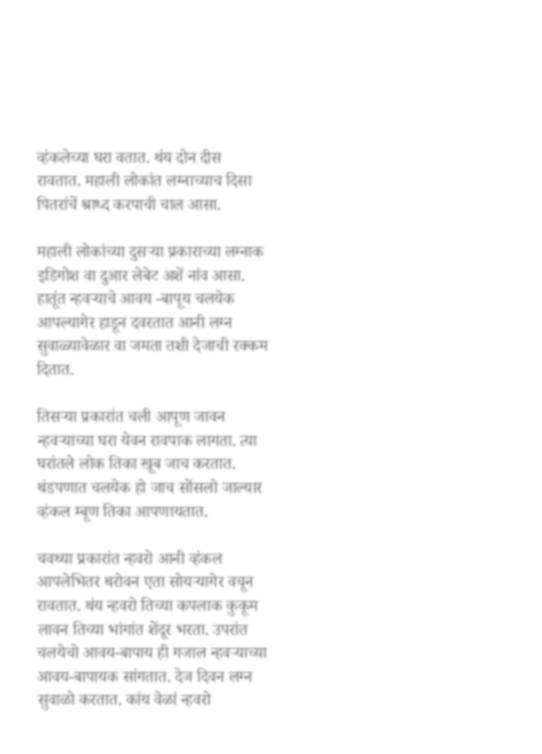व्हंकलेच्या घरा वतात. थंय दोन दीस रावतात. महाली लोकांत लग्नाच्याच दिसा पितरांचें श्राध्द करपाची चाल आसा.

महाली लोकांच्या दुसऱ्या प्रकाराच्या लग्नाक इडिगोश वा दुआर लेबेट अशें नांव आसा. हातूंत न्हवऱ्याचे आवय -बापूय चलयेक आपल्यागेर हाडून दवरतात आनी लग्न सुवाळ्यावेळार वा जमता तशी देजाची रक्कम दितात.

तिसऱ्या प्रकारांत चली आपूण जावन न्हवऱ्याच्या घरा येवन रावपाक लागता. त्या घरांतले लोक तिका खूब जाच करतात. थंडपणात चलयेक हो जाच सोंसलो जाल्यार व्हंकल म्बूण तिका आपणायतात.

चवथ्या प्रकारांत न्हवरो आनी व्हंकल आपलेभितर थरोवन एता सोयऱ्यागेर वचून रावतात. थंय न्हवरो तिच्या कपलाक कुकूम लावन तिच्या भांगांत शेंदूर भरता. उपरांत चलयेचो आवय-बापाय ही गजाल न्हवऱ्याच्या आवय-बापायक सांगतात. देज दिवन लग्न सुवाळो करतात. कांय वेळां न्हवरो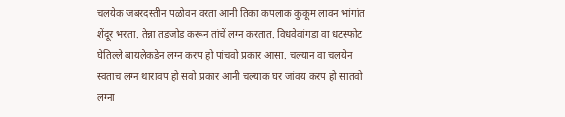चलयेक जबरदस्तीन पळोवन वरता आनी तिका कपलाक कुकूम लावन भांगांत शेंदूर भरता. तेन्ना तडजोड करून तांचें लग्न करतात. विधवेवांगडा वा धटस्फोट घेतिल्ले बायलेकडेन लग्न करप हो पांचवो प्रकार आसा. चल्यान वा चलयेन स्वताच लग्न थारावप हो सवो प्रकार आनी चल्याक घर जांवय करप हो सातवो लग्ना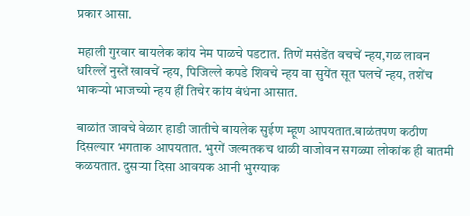प्रकार आसा.

महाली गुरवार बायलेक कांय नेम पाळचे पडटात. तिणें मसंडेंत वचचें न्हय,गळ लावन धरिल्लें नुस्तें खावचें न्हय, पिजिल्ले कपडे शिवचे न्हय वा सुयेंत सूत घलचें न्हय, तशेंच भाकऱ्यो भाजच्यो न्हय हीं तिचेर कांय बंधंना आसात.

बाळांत जावचे वेळार हाडी जातीचे बायलेक सुईण म्हूण आपयतात.बाळंतपण कठीण दिसल्यार भगताक आपयतात. भुरगें जल्मतकच थाळी वाजोवन सगळ्या लोकांक ही बातमी कळयतात. दुसऱ्या दिसा आवयक आनी भुरग्याक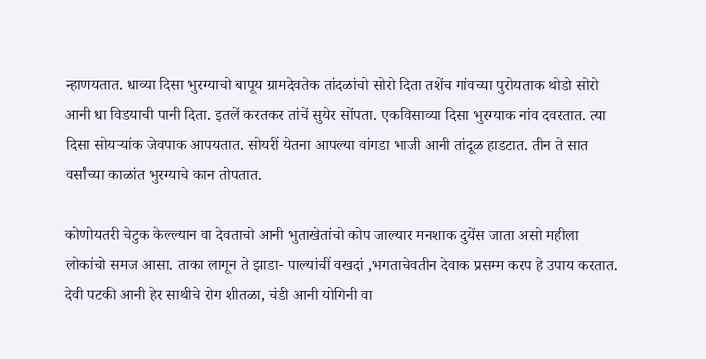न्हाणयतात. धाव्या दिसा भुरग्याचो बापूय ग्रामदेवतेक तांदळांचो सोरो दिता तशेंच गांवच्या पुरोयताक थोडो सोरो आनी धा विडयाची पानी दिता. इतलें करतकर तांचें सुयेर सोंपता. एकविसाव्या दिसा भुरग्याक नांव दवरतात. त्या दिसा सोयऱ्यांक जेवपाक आपयतात. सोयरीं येतना आपल्या वांगडा भाजी आनी तांदूळ हाडटात. तीन ते सात वर्सांच्या काळांत भुरग्याचे कान तोपतात.

कोणोयतरी चेटुक केल्ल्यान वा देवताचो आनी भुताखेतांचो कोप जाल्यार मनशाक दुयेंस जाता असो महीला लोकांचो समज आसा. ताका लागून ते झाडा- पाल्यांचीं वखदां ,भगताचेवतीन देवाक प्रसम्म करप हे उपाय करतात. देवी पटकी आनी हेर साथीचे रोग शीतळा, चंडी आनी योगिनी वा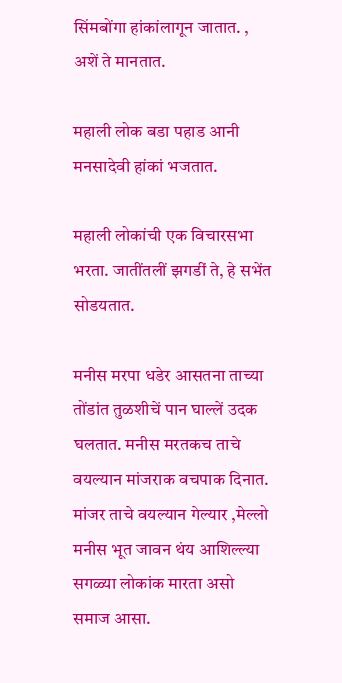सिंमबोंगा हांकांलागून जातात. , अशें ते मानतात.

महाली लोक बडा पहाड आनी मनसादेवी हांकां भजतात.

महाली लोकांची एक विचारसभा भरता. जातींतलीं झगडीं ते, हे सभेंत सोडयतात.

मनीस मरपा धडेर आसतना ताच्या तोंडांत तुळशीचें पान घाल्लें उदक घलतात. मनीस मरतकच ताचे वयल्यान मांजराक वचपाक दिनात. मांजर ताचे वयल्यान गेल्यार ,मेल्लो मनीस भूत जावन थंय आशिल्ल्या सगळ्या लोकांक मारता असो समाज आसा.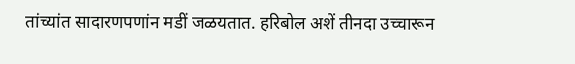तांच्यांत सादारणपणांन मडीं जळयतात. हरिबोल अशें तीनदा उच्चारून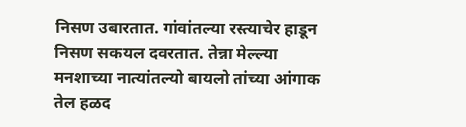निसण उबारतात. गांवांतल्या रस्त्याचेर हाडून निसण सकयल दवरतात. तेन्ना मेल्ल्या मनशाच्या नात्यांतल्यो बायलो तांच्या आंगाक तेल हळद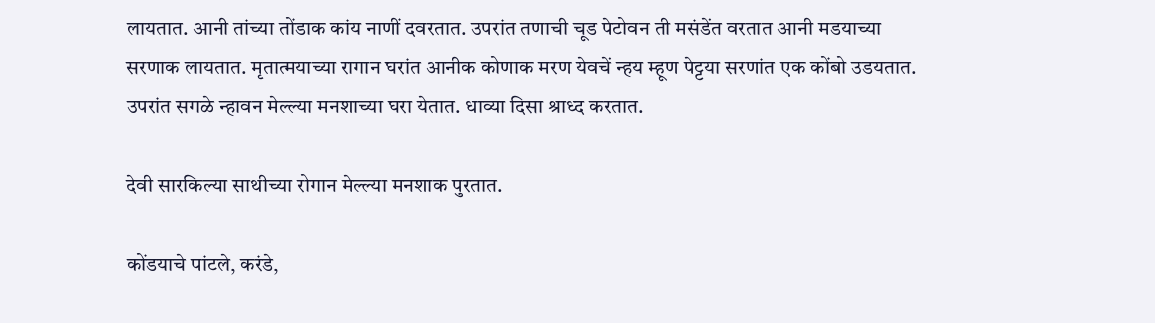लायतात. आनी तांच्या तोंडाक कांय नाणीं दवरतात. उपरांत तणाची चूड पेटोवन ती मसंडेंत वरतात आनी मडयाच्या सरणाक लायतात. मृतात्मयाच्या रागान घरांत आनीक कोणाक मरण येवचें न्हय म्हूण पेट्टया सरणांत एक कोंबो उडयतात. उपरांत सगळे न्हावन मेल्ल्या मनशाच्या घरा येतात. धाव्या दिसा श्राध्द करतात.

देवी सारकिल्या साथीच्या रोगान मेल्ल्या मनशाक पुरतात.

कोंडयाचे पांटले, करंडे,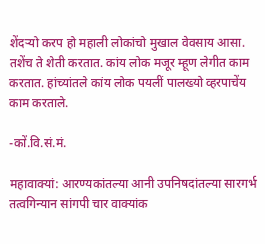शेंदऱ्यो करप हो महाली लोकांचो मुखाल वेवसाय आसा. तशेंच ते शेती करतात. कांय लोक मजूर म्हूण लेगीत काम करतात. हांच्यांतले कांय लोक पयलीं पालख्यो व्हरपाचेंय काम करताले.

-कों.वि.सं.मं.

महावाक्यां: आरण्यकांतल्या आनी उपनिषदांतल्या सारगर्भ तत्वगिन्यान सांगपी चार वाक्यांक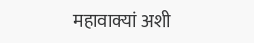महावाक्यां अशी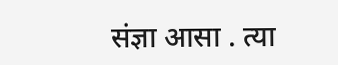संज्ञा आसा . त्या